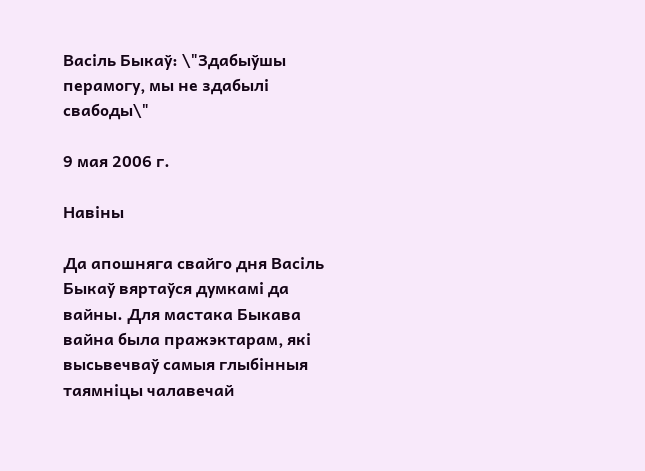Васіль Быкаў: \"Здабыўшы перамогу, мы не здабылі свабоды\"

9 мая 2006 г.

Навіны

Да апошняга свайго дня Васіль Быкаў вяртаўся думкамі да вайны. Для мастака Быкава вайна была пражэктарам, які высьвечваў самыя глыбінныя таямніцы чалавечай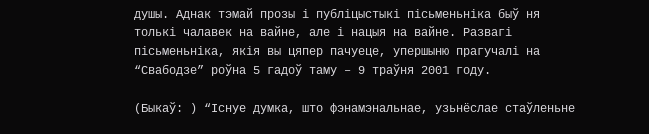душы. Аднак тэмай прозы і публіцыстыкі пісьменьніка быў ня толькі чалавек на вайне, але і нацыя на вайне. Развагі пісьменьніка, якія вы цяпер пачуеце, упершыню прагучалі на “Свабодзе” роўна 5 гадоў таму – 9 траўня 2001 году.

(Быкаў: ) “Існуе думка, што фэнамэнальнае, узьнёслае стаўленьне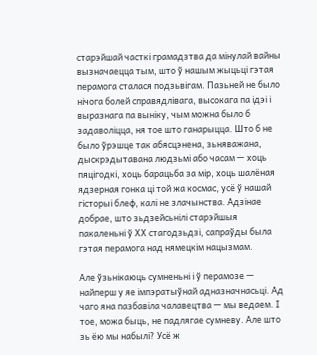старэйшай часткі грамадзтва да мінулай вайны вызначаецца тым, што ў нашым жыцьці гэтая перамога сталася подзьвігам. Пазьней не было нічога болей справядлівага, высокага па ідэі і выразнага па выніку, чым можна было б задаволіцца, ня тое што ганарыцца. Што б не было ўрэшце так абясцэнена, зьняважана, дыскрэдытавана людзьмі або часам — хоць пяцігодкі, хоць барацьба за мір, хоць шалёная ядзерная гонка ці той жа космас, усё ў нашай гісторыі блеф, калі не злачынства. Адзінае добрае, што зьдзейсьнілі старэйшыя пакаленьні ў ХХ стагодзьдзі, сапраўды была гэтая перамога над нямецкім нацызмам.

Але ўзьнікаюць сумненьні і ў перамозе — найперш у яе імпэратыўнай адназначнасьці. Ад чаго яна пазбавіла чалавецтва — мы ведаем. І тое, можа быць, не падлягае сумневу. Але што зь ёю мы набылі? Усё ж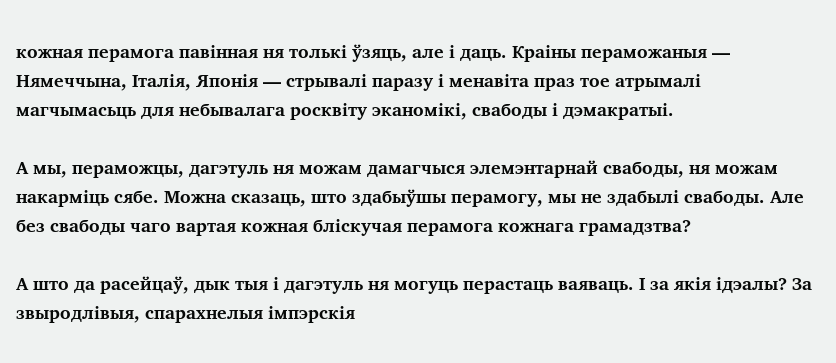кожная перамога павінная ня толькі ўзяць, але і даць. Краіны пераможаныя — Нямеччына, Італія, Японія — стрывалі паразу і менавіта праз тое атрымалі магчымасьць для небывалага росквіту эканомікі, свабоды і дэмакратыі.

А мы, пераможцы, дагэтуль ня можам дамагчыся элемэнтарнай свабоды, ня можам накарміць сябе. Можна сказаць, што здабыўшы перамогу, мы не здабылі свабоды. Але без свабоды чаго вартая кожная бліскучая перамога кожнага грамадзтва?

А што да расейцаў, дык тыя і дагэтуль ня могуць перастаць ваяваць. І за якія ідэалы? За звыродлівыя, спарахнелыя імпэрскія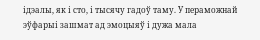ідэалы, як і сто, і тысячу гадоў таму. У пераможнай эўфарыі зашмат ад эмоцыяў і дужа мала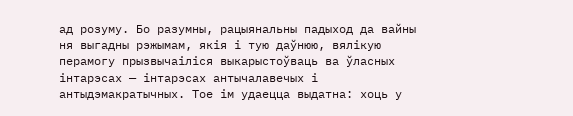ад розуму. Бо разумны, рацыянальны падыход да вайны ня выгадны рэжымам, якія і тую даўнюю, вялікую перамогу прызвычаіліся выкарыстоўваць ва ўласных інтарэсах — інтарэсах антычалавечых і антыдэмакратычных. Тое ім удаецца выдатна: хоць у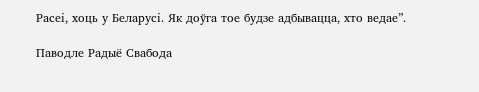Расеі, хоць у Беларусі. Як доўга тое будзе адбывацца, хто ведае”.

Паводле Радыё Свабода